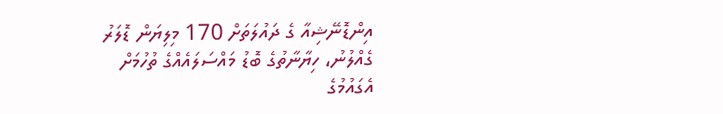އިންޑޮނޭޝިއާ ގެ ދައުލަތަށް 170 މިލިޔަން ޑޮލަރު ގެއްލުނު، ހިޔާނާތުގެ ބޮޑު މައްސަލައެއްގެ ތުހުމަށް އެގައުމުގެ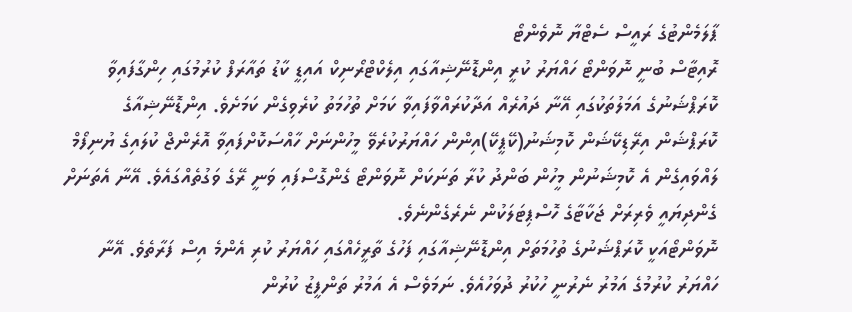ޕާލަމެންޓުގެ ރައީސް ސެޓްޔާ ނޮވެންޓޯ
ރޮއިޓާސް ބުނީ ނޮވަންޓޯ ހައްޔަރު ކުރީ އިންޑޮނޭޝިއާގައި އިލެކްޓްރޯނިކް އައިޑީ ކާޑު ތައާރަފް ކުރުމުގައި ހިންގާފައިވާ ކޮރަޕްޝަނުގެ އަމަލުތަކުގައި އޭނާ ދައުރެއް އަދާކުރައްވާފައިވާ ކަމަށް ތުހުމަތު ކުރެވިގެން ކަމަށެވެ. އިންޑޮނޭޝިއާގެ ކޮރަޕްޝަން އިރޭޑިކޭޝަން ކޮމިޝަނު(ކޭޕީކޭ)އިންން ހައްޔަރުކުރެވޭ މީހުންނަށް ހާއްސަކޮށްފައިވާ އޮރެންޖް ކުލައިގެ ޔުނިފޯމް ލައްވައިގެން އެ ކޮމިޝަނުން މީހުން ބަންދު ކުރާ ތަނަކަށް ނޮވަންޓޯ ގެންގޮސްފައި ވަނީ ރޭގެ ވަގުތެއްގައެވެ. އޭނާ އެތަނަށް ގެންދިޔައީ ވެރިރަށް ޖަކާޓާގެ ހޮސްޕިޓަލަކުން ނެރެގެންނެވެ.
ނޮވަންޓޯއަކީ ކޮރަޕްޝަނުގެ ތުހުމަތަށް އިންޑޮނޭޝިއާގައި ފަހުގެ ތާރީހެއްގައި ހައްޔަރު ކުރި އެންމެ އިސް ފަރާތެވެ. އޭނާ ހައްޔަރު ކުރުމުގެ އަމުރު ނެރުނީ ހުކުރު ދުވަހުއެވެ. ނަމަވެސް އެ އަމުރު ތަންފީޒު ކުރުން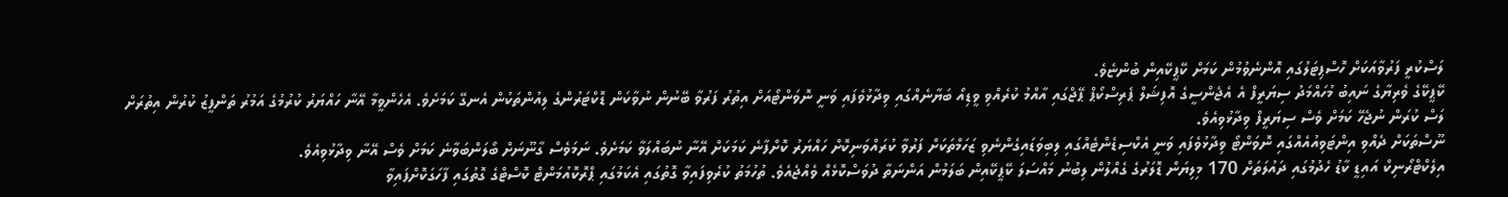ލަސްކުރީ ފަރުވާއަކަށް ހޮސްޕިޓަލުގައި އޮންނެވުމުން ކަމަށް ކޭޕީކޭއިން ބުންޏެވެ.
ކޭޕީކޭގެ ވެރިޔާގެ ނައިބު މުހައްމަދު ސިޔަރީފް އެ އެޖެންސީގެ އޮފިޝަލް ޕެރިސްކޯޕް ޕޭޖްގައި އާއްމު ކުރެއްވި ވީޑިއޯ ބަޔާނެއްގައި ވިދާޅުވެފައި ވަނީ ނޮވަންޓޯއަށް އިތުރު ފަރުވާ ބޭނުން ނުވާކަން ޑޮކްޓަރުންގެ ލިއުންތަކުން އެނގޭ ކަމަށެވެ. އެހެންވީމާ އޭނާ ހައްޔަރު ކުރުމުގެ އަމުރު ތަންފީޒު ކުރުން އިތުރަށް ލަސް ކުރަން ނުޖެހޭ ކަމަށް ވެސް ސިޔަރީފް ވިދާޅުވިއެވެ.
ނޫސްތަކަށް ދެއްވި އިންޓަވިއުއެއްގައި ނޮވަންޓޯ ވިދާޅުވެފައި ވަނީ އެކްސިޑެންޓެއްގައި ލިބިވަޑައިގެންނެވި ޒަހަމްތަކަށް ފަރުވާ ކުރައްވަނިކޮށް ހައްޔަރު ކޮށްފާނެ ކަމަކަށް އޭނާ ނުބައްލަވާ ކަމަށެވެ. ނަމަވެސް ގާނޫނަށް ބޯލަންބަވާނެ ކަމަށް ވެސް އޭނާ ވިދާޅުވިއެވެ.
އިލެކްޓްރޯނިކް އައިޑީ ކާޑު ހެދުމުގައި ދައުލަތަށް 170 މިލިޔަން ޑޮލަރުގެ ގެއްލުން ލިބުނު މައްސަލަ ކޭޕީކޭއިން ބަލަމުން އަންނަތާ ދުވަސްކޮޅެއް ވެއްޖެއެވެ. ތުހުމަތު ކުރެވިފައިވާ ގޮތުގައި އެކަމުގައި ޕްރޮކޮއުމަންޓް ކޮސްޓްގެ ގޮތުގައި ފާހަގަކޮށްފައިވާ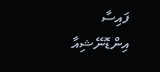ފައިސާ އިންޑޮނޭޝިއާ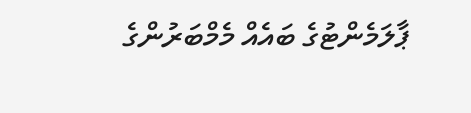ޕާލަމެންޓުގެ ބައެއް މެމްބަރުންގެ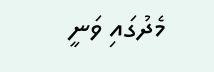މެދުގައި ވަނީ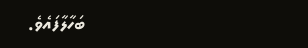ބަހާލާފައެވެ.